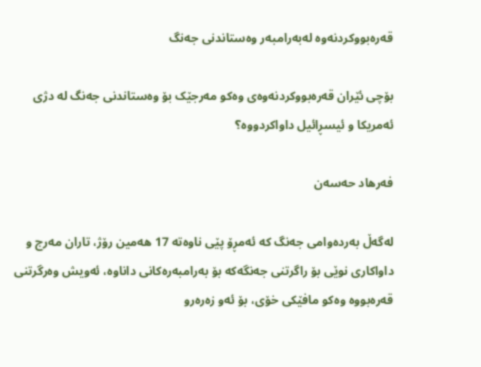قەرەبووکردنەوە لەبەرامبەر وەستاندنی جەنگ

بۆچی ئێران قەرەبووکردنەوەی وەکو مەرجێک بۆ وەستاندنی جەنگ لە دژی ئەمریکا و ئیسڕائیل داواکردووە؟

فەرهاد حەسەن

لەگەڵ بەردەوامی جەنگ کە ئەمڕۆ پێی ناوەتە 17 هەمین رۆژ، تاران مەرج و داواکاری نوێی بۆ راگرتنی جەنگەکە بۆ بەرامبەرەکانی داناوە، ئەویش وەرگرتنی قەرەبووە وەکو مافێکی خۆی، بۆ ئەو زەرەرو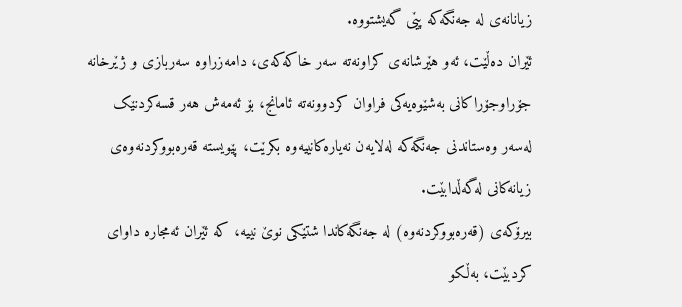زیانانەی لە جەنگەکە پێی گەیشتووە.
ئێران دەڵێت، ئەو هێرشانەی کراونەتە سەر خاکەکەی، دامەزراوە سەربازی و ژێرخانە جۆراوجۆراکانی بەشێوەیەکی فراوان کردوونەتە ئامانج، بۆ ئەمەش هەر قسەکردنێک لەسەر وەستاندنی جەنگەکە لەلایەن نەیارەکانییەوە بکرێت، پێویستە قەرەبووکردنەوەی زیانەکانی لەگەڵدابێت.
بیرۆکەی (قەرەبووکردنەوە) لە جەنگەکاندا شتێکی نوێ نییە، کە ئێران ئەمجارە داوای کردبێت، بەڵکو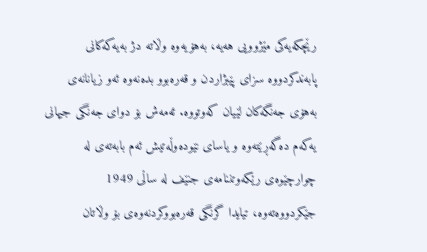رێچکەیەکی مێژوویی هەیە، بەهۆیەوە وڵاتە دژ بەیەکەکانی پابەندکردووە سزای پێبژاردن و قەرەبوو بدەنەوە ئەو زیانانەی بەهۆی جەنگەکان لێیان کەوتووە. ئەمەش بۆ دوای جەنگی جیهانی یەکەم دەگەڕێتەوە و یاسای نێودەوڵەتیش ئەم بابەتەی لە چوارچێوەی رێکەوتننامەی جنێف لە ساڵی 1949 جێکردووەتەوە، تیایدا گرنگی قەرەبووکردنەوەی بۆ وڵاتان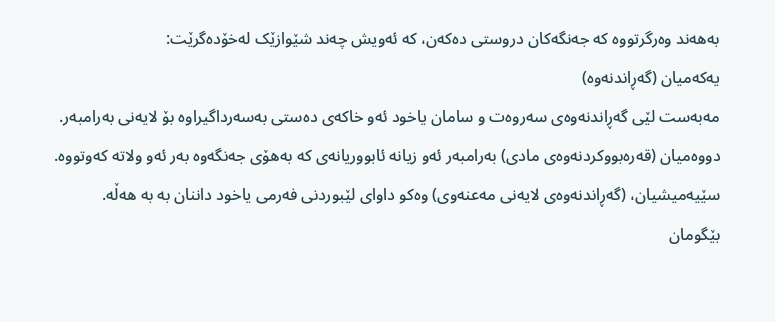بەهەند وەرگرتووە کە جەنگەکان دروستی دەکەن، کە ئەویش چەند شێوازێک لەخۆدەگرێت:
یەکەمیان (گەڕاندنەوە)
مەبەست لێی گەڕاندنەوەی سەروەت و سامان یاخود ئەو خاکەی دەستی بەسەرداگیراوە بۆ لایەنی بەرامبەر.
دووەمیان (قەرەبووکردنەوەی مادی) بەرامبەر ئەو زیانە ئابووریانەی کە بەهۆی جەنگەوە بەر ئەو ولاتە کەوتووە.
سێیەمیشیان، (گەڕاندنەوەی لایەنی مەعنەوی) وەکو داوای لێبوردنی فەرمی یاخود داننان بە بە هەڵە.
بێگومان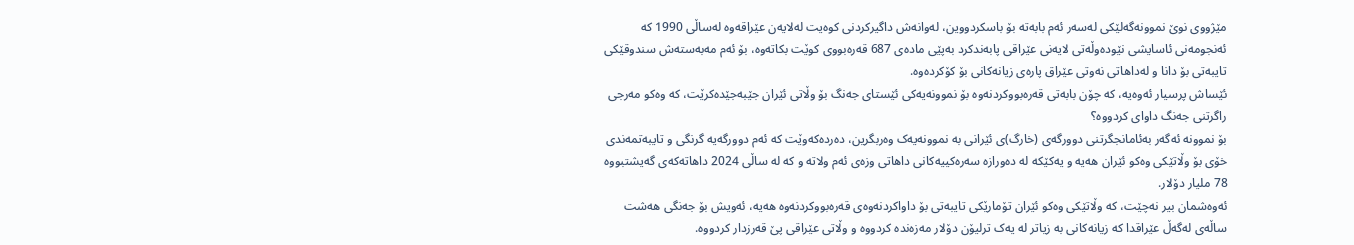مێژووی نوێ نموونەگەلێکی لەسەر ئەم بابەتە بۆ باسکردووین، لەوانەش داگیرکردنی کوەیت لەلایەن عێراقەوە لەساڵی 1990 کە ئەنجومەنی ئاسایشی نێودەوڵەتی لایەنی عێراقی پابەندکرد بەپێی مادەی 687 قەرەبووی کوێت بکاتەوە، بۆ ئەم مەبەستەش سندوقێکی تایبەتی بۆ دانا و لەداهاتی نەوتی عێراق پارەی زیانەکانی بۆ کۆکردەوە.
ئێساش پرسیار ئەوەیە، کە چۆن بابەتی قەرەبووکردنەوە بۆ نموونەیەکی ئێستای جەنگ بۆ وڵاتی ئێران جێبەجێدەکرێت، کە وەکو مەرجی راگرتنی جەنگ داوای کردووە؟
بۆ نموونە ئەگەر بەئامانجگرتنی دوورگەی (خارگ)ی ئێرانی بە نموونەیەک وەربگرین، دەردەکەوێت کە ئەم دوورگەیە گرنگی و تایبەتمەندی خۆی بۆ وڵاتێکی وەکو ئێران هەیە و یەکێکە لە دەورازە سەرەکییەکانی داهاتی وزەی ئەم ولاتە و کە لە ساڵی 2024 داهاتەکەی گەیشتبووە 78 ملیار دۆلار.
ئەوەشمان بیر نەچێت، کە وڵاتێکی وەکو ئێران تۆمارێکی تایبەتی بۆ داواکردنەوەی قەرەبووکردنەوە هەیە، ئەویش بۆ جەنگی هەشت ساڵەی لەگەڵ عێراقدا کە زیانەکانی بە زیاتر لە یەک ترلیۆن دۆلار مەزەندە کردووە و وڵاتی عێراقی پێ قەرزدار کردووە.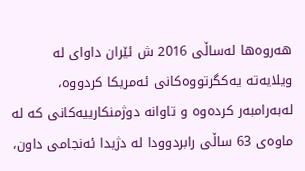هەروەها لەساڵی 2016 ش ئێران داوای لە ویلایەتە یەکگرتووەکانی ئەمریکا کردووە، لەبەرامبەر کردەوە و تاوانە دوژمنکارییەکانی کە لە ماوەی 63 ساڵی رابردوودا لە دژیدا ئەنجامی داون،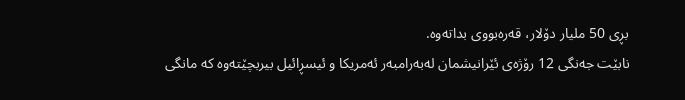بڕی 50 ملیار دۆلار، قەرەبووی بداتەوە.
نابێت جەنگی 12 رۆژەی ئێرانیشمان لەبەرامبەر ئەمریکا و ئیسڕائیل بیربچێتەوە کە مانگی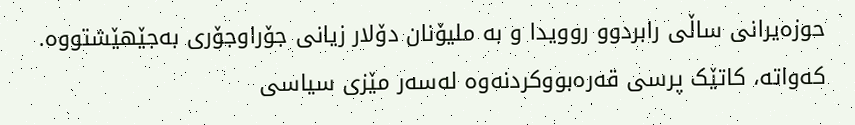حوزەیرانی ساڵی رابردوو روویدا و بە ملیۆنان دۆلار زیانی جۆراوجۆری بەجێهێشتووە.
کەواتە، کاتێک پرسی قەرەبووکردنەوە لەسەر مێزی سیاسی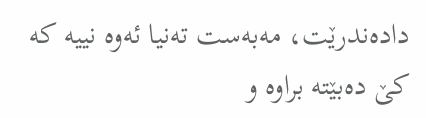دادەندرێت، مەبەست تەنیا ئەوە نییە کە کێ دەبێتە براوە و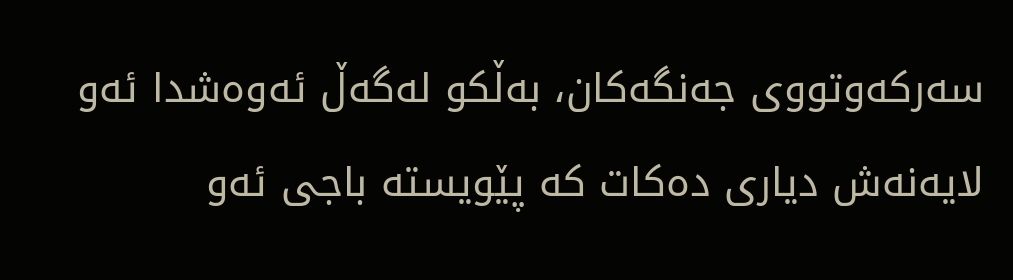سەرکەوتووی جەنگەکان، بەڵکو لەگەڵ ئەوەشدا ئەو لایەنەش دیاری دەکات کە پێویستە باجی ئەو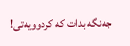جەنگە بدات کە کردوویەتی!